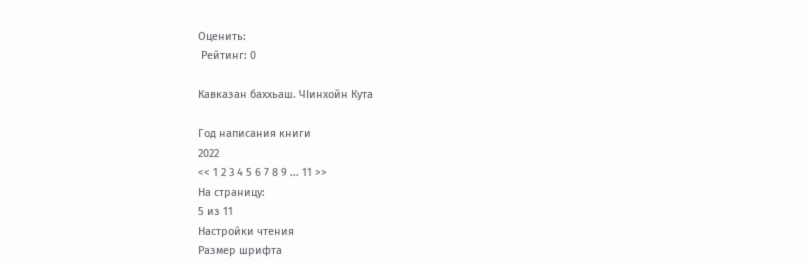Оценить:
 Рейтинг: 0

Кавказан баххьаш. ЧIинхойн Кута

Год написания книги
2022
<< 1 2 3 4 5 6 7 8 9 ... 11 >>
На страницу:
5 из 11
Настройки чтения
Размер шрифта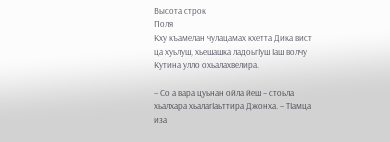Высота строк
Поля
Кху къамелан чулацамах кхетта Дика вист ца хуьлуш, хьешашка ладоьгIуш Iаш волчу Кутина улло охьалахвелира.

– Со а вара цуьнан ойла йеш – стоьла хьалхара хьалагIаьттира Джонха. – ТIамца иза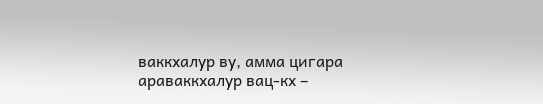ваккхалур ву, амма цигара араваккхалур вац-кх –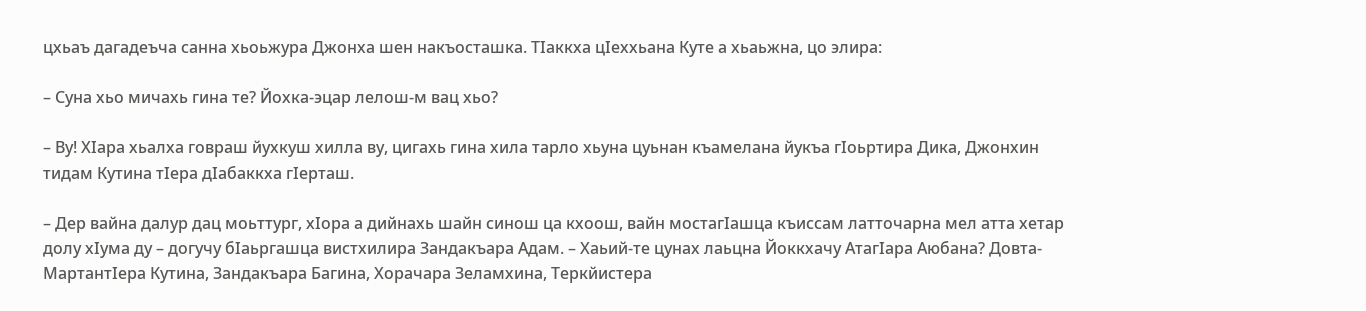цхьаъ дагадеъча санна хьоьжура Джонха шен накъосташка. ТIаккха цIеххьана Куте а хьаьжна, цо элира:

– Суна хьо мичахь гина те? Йохка-эцар лелош-м вац хьо?

– Ву! ХIара хьалха говраш йухкуш хилла ву, цигахь гина хила тарло хьуна цуьнан къамелана йукъа гIоьртира Дика, Джонхин тидам Кутина тIера дIабаккха гIерташ.

– Дер вайна далур дац моьттург, хIора а дийнахь шайн синош ца кхоош, вайн мостагIашца къиссам латточарна мел атта хетар долу хIума ду – догучу бIаьргашца вистхилира Зандакъара Адам. – Хаьий-те цунах лаьцна Йоккхачу АтагIара Аюбана? Довта-МартантIера Кутина, Зандакъара Багина, Хорачара Зеламхина, Теркйистера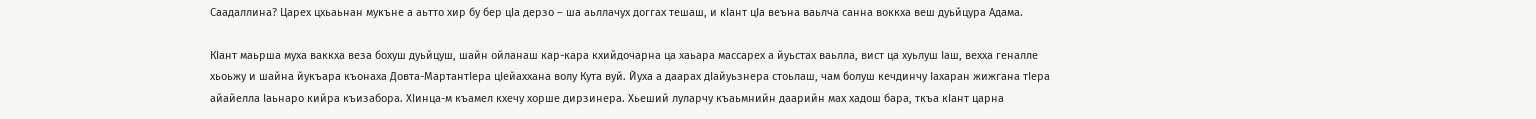Саадаллина? Царех цхьаьнан мукъне а аьтто хир бу бер цIа дерзо – ша аьллачух доггах тешаш, и кIант цIа веъна ваьлча санна воккха веш дуьйцура Адама.

КIант маьрша муха ваккха веза бохуш дуьйцуш, шайн ойланаш кар-кара кхийдочарна ца хаьара массарех а йуьстах ваьлла, вист ца хуьлуш Iаш, вехха геналле хьоьжу и шайна йукъара къонаха Довта-МартантIера цIейаххана волу Кута вуй. Йуха а даарах дIайуьзнера стоьлаш, чам болуш кечдинчу Iахаран жижгана тIера айайелла Iаьнаро кийра къизабора. ХIинца-м къамел кхечу хорше дирзинера. Хьеший луларчу къаьмнийн даарийн мах хадош бара, ткъа кIант царна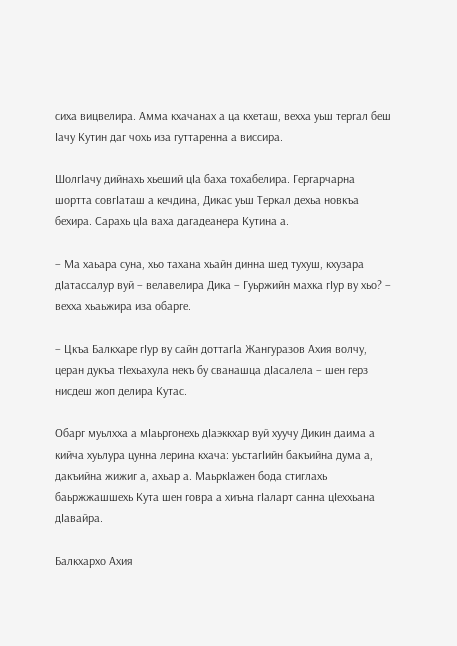сиха вицвелира. Амма кхачанах а ца кхеташ, вехха уьш тергал беш Iачу Кутин даг чохь иза гуттаренна а виссира.

ШолгIачу дийнахь хьеший цIа баха тохабелира. Гергарчарна шортта совгIаташ а кечдина, Дикас уьш Теркал дехьа новкъа бехира. Сарахь цIа ваха дагадеанера Кутина а.

– Ма хаьара суна, хьо тахана хьайн динна шед тухуш, кхузара дIатассалур вуй – велавелира Дика – Гуьржийн махка гIур ву хьо? – вехха хьаьжира иза обарге.

– Цкъа Балкхаре гIур ву сайн доттагIа Жангуразов Ахия волчу, церан дукъа тIехьахула некъ бу сванашца дIасалела – шен герз нисдеш жоп делира Кутас.

Обарг муьлхха а мIаьргонехь дIаэккхар вуй хуучу Дикин даима а кийча хуьлура цунна лерина кхача: уьстагIийн бакъийна дума а, дакъийна жижиг а, ахьар а. МаьркIажен бода стиглахь баьржжашшехь Кута шен говра а хиъна гIаларт санна цIеххьана дIавайра.

Балкхархо Ахия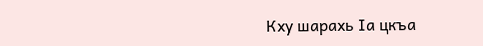Кху шарахь Iа цкъа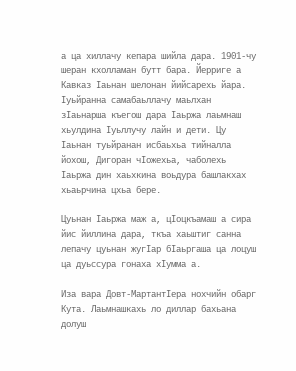а ца хиллачу кепара шийла дара. 1901-чу шеран кхолламан бутт бара. Йерриге а Кавказ Iаьнан шелонан йийсарехь йара. Iуьйранна самабаьллачу маьлхан зIаьнарша къегош дара Iаьржа лаьмнаш хьулдина Iуьллучу лайн и дети. Цу Iаьнан туьйранан исбаьхьа тийналла йохош, Дигоран чIожехьа, чаболехь Iаьржа дин хаьхкина воьдура башлакхах хьаьрчина цхьа бере.

Цуьнан Iаьржа маж а, цIоцкъамаш а сира йис йиллина дара, ткъа хаьштиг санна лепачу цуьнан жугIар бIаьргаша ца лоцуш ца дуьссура гонаха хIумма а.

Иза вара Довт-МартантIера нохчийн обарг Кута. Лаьмнашкахь ло диллар бахьана долуш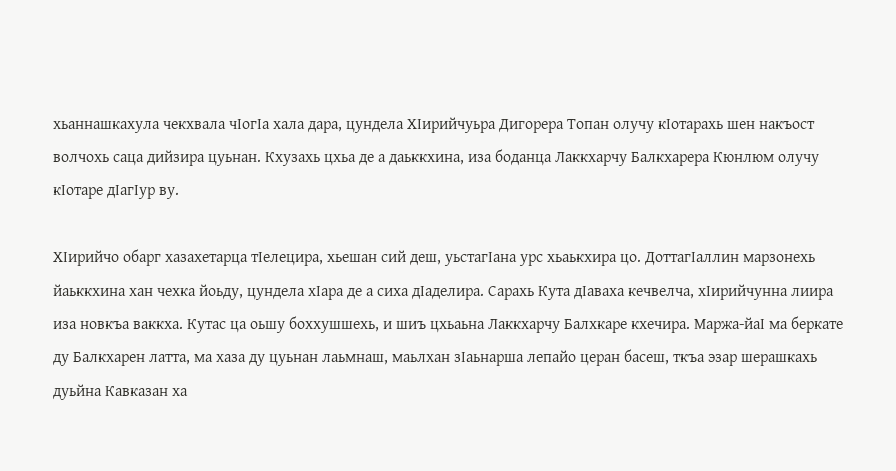хьаннашкахула чекхвала чIогIа хала дара, цундела ХIирийчуьра Дигорера Топан олучу кIотарахь шен накъост волчохь саца дийзира цуьнан. Кхузахь цхьа де а даьккхина, иза боданца Лаккхарчу Балкхарера Кюнлюм олучу кIотаре дIагIур ву.

ХIирийчо обарг хазахетарца тIелецира, хьешан сий деш, уьстагIана урс хьаькхира цо. ДоттагIаллин марзонехь йаьккхина хан чехка йоьду, цундела хIара де а сиха дIаделира. Сарахь Кута дIаваха кечвелча, хIирийчунна лиира иза новкъа ваккха. Кутас ца оьшу боххушшехь, и шиъ цхьаьна Лаккхарчу Балхкаре кхечира. Маржа-йаI ма беркате ду Балкхарен латта, ма хаза ду цуьнан лаьмнаш, маьлхан зIаьнарша лепайо церан басеш, ткъа эзар шерашкахь дуьйна Кавказан ха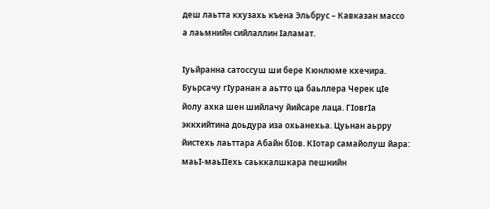деш лаьтта кхузахь къена Эльбрус – Кавказан массо а лаьмнийн сийлаллин Iаламат.

Iуьйранна сатоссуш ши бере Кюнлюме кхечира. Буьрсачу гIуранан а аьтто ца баьллера Черек цIе йолу ахка шен шийлачу йийсаре лаца. ГIовгIа эккхийтина доьдура иза охьанехьа. Цуьнан аьрру йистехь лаьттара Абайн бIов. КIотар самайолуш йара: маьI-маьIIехь саьккалшкара пешнийн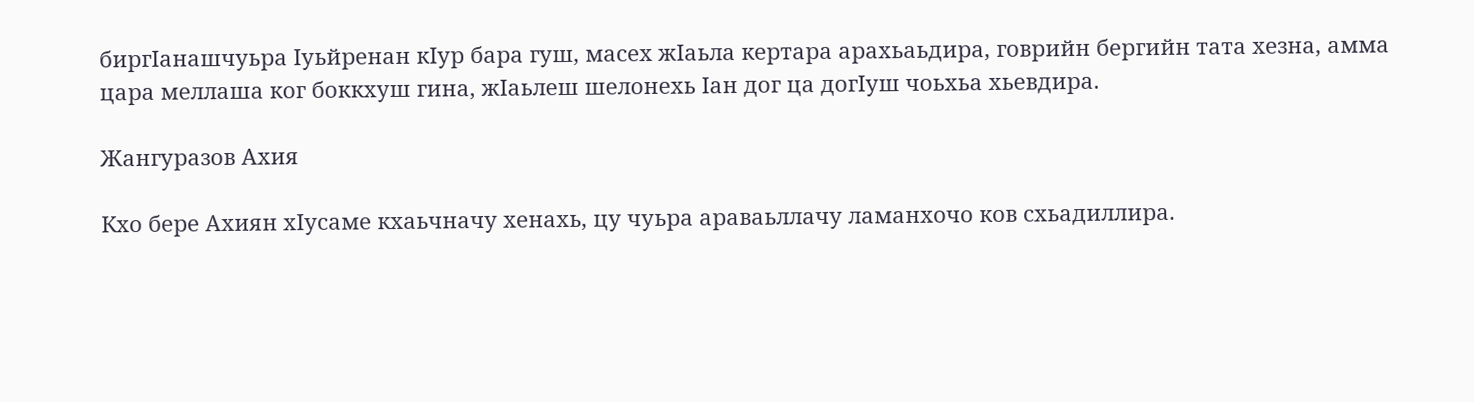биргIанашчуьра Iуьйренан кIур бара гуш, масех жIаьла кертара арахьаьдира, говрийн бергийн тата хезна, амма цара меллаша ког боккхуш гина, жIаьлеш шелонехь Iан дог ца догIуш чоьхьа хьевдира.

Жангуразов Ахия

Кхо бере Ахиян хIусаме кхаьчначу хенахь, цу чуьра араваьллачу ламанхочо ков схьадиллира.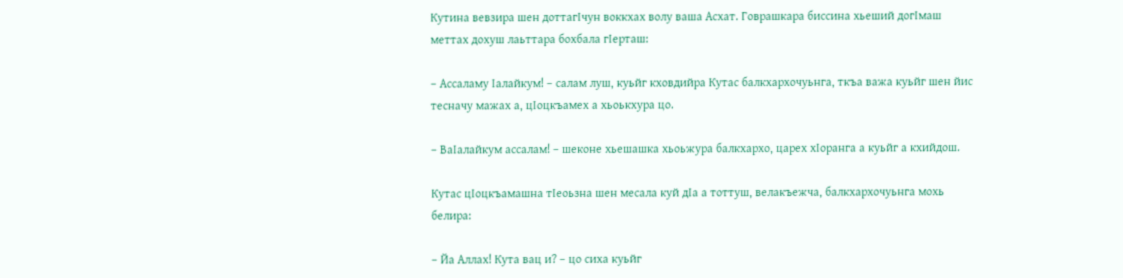Кутина вевзира шен доттагIчун воккхах волу ваша Асхат. Говрашкара биссина хьеший догIмаш меттах дохуш лаьттара бохбала гIерташ:

– Ассаламу Iалайкум! – салам луш, куьйг кховдийра Кутас балкхархочуьнга, ткъа важа куьйг шен йис тесначу мажах а, цIоцкъамех а хьоькхура цо.

– ВаIалайкум ассалам! – шеконе хьешашка хьоьжура балкхархо, царех хIоранга а куьйг а кхийдош.

Кутас цIоцкъамашна тIеоьзна шен месала куй дIа а тоттуш, велакъежча, балкхархочуьнга мохь белира:

– Йа Аллах! Кута вац и? – цо сиха куьйг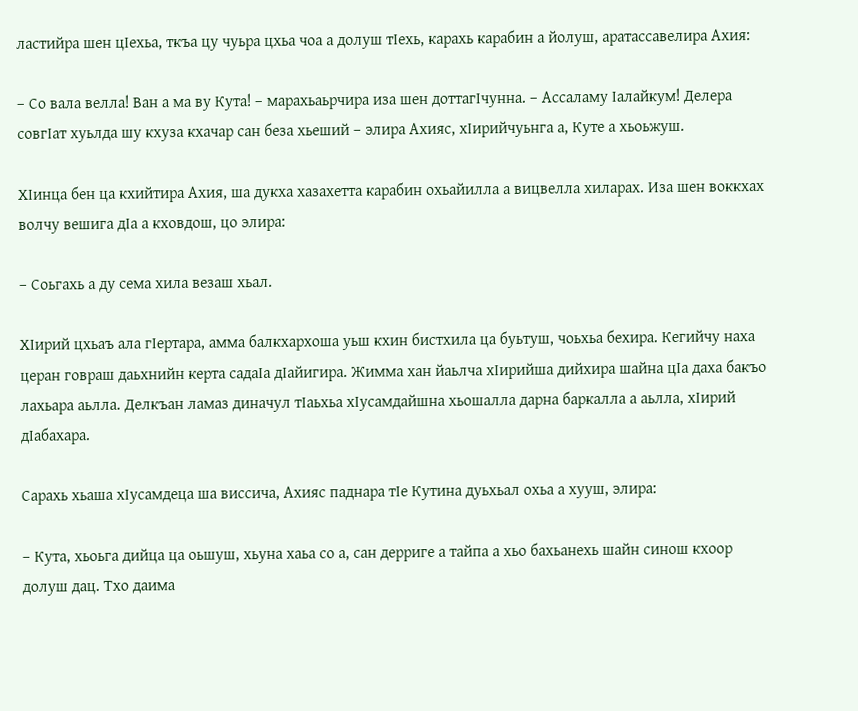ластийра шен цIехьа, ткъа цу чуьра цхьа чоа а долуш тIехь, карахь карабин а йолуш, аратассавелира Ахия:

– Со вала велла! Ван а ма ву Кута! – марахьаьрчира иза шен доттагIчунна. – Ассаламу Iалайкум! Делера совгIат хуьлда шу кхуза кхачар сан беза хьеший – элира Ахияс, хIирийчуьнга а, Куте а хьоьжуш.

ХIинца бен ца кхийтира Ахия, ша дукха хазахетта карабин охьайилла а вицвелла хиларах. Иза шен воккхах волчу вешига дIа а кховдош, цо элира:

– Соьгахь а ду сема хила везаш хьал.

ХIирий цхьаъ ала гIертара, амма балкхархоша уьш кхин бистхила ца буьтуш, чоьхьа бехира. Кегийчу наха церан говраш даьхнийн керта садаIа дIайигира. Жимма хан йаьлча хIирийша дийхира шайна цIа даха бакъо лахьара аьлла. Делкъан ламаз диначул тIаьхьа хIусамдайшна хьошалла дарна баркалла а аьлла, хIирий дIабахара.

Сарахь хьаша хIусамдеца ша виссича, Ахияс паднара тIе Кутина дуьхьал охьа а хууш, элира:

– Кута, хьоьга дийца ца оьшуш, хьуна хаьа со а, сан дерриге а тайпа а хьо бахьанехь шайн синош кхоор долуш дац. Тхо даима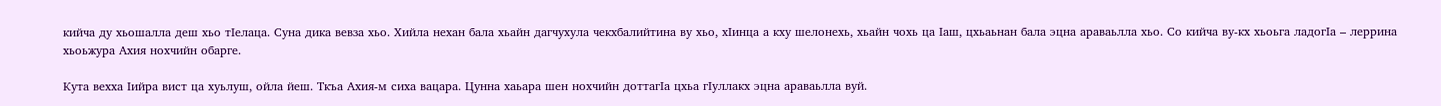кийча ду хьошалла деш хьо тIелаца. Суна дика вевза хьо. Хийла нехан бала хьайн дагчухула чекхбалийтина ву хьо, хIинца а кху шелонехь, хьайн чохь ца Iаш, цхьаьнан бала эцна араваьлла хьо. Со кийча ву-кх хьоьга ладогIа – леррина хьоьжура Ахия нохчийн обарге.

Кута вехха Iийра вист ца хуьлуш, ойла йеш. Ткъа Ахия-м сиха вацара. Цунна хаьара шен нохчийн доттагIа цхьа гIуллакх эцна араваьлла вуй.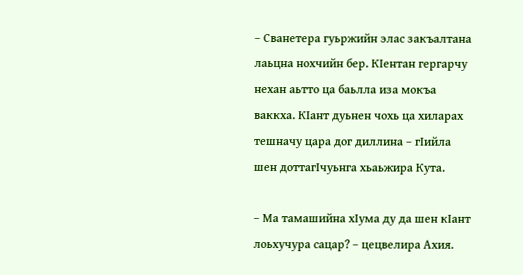– Сванетера гуьржийн элас закъалтана лаьцна нохчийн бер. КIентан гергарчу нехан аьтто ца баьлла иза мокъа ваккха. КIант дуьнен чохь ца хиларах тешначу цара дог диллина – гIийла шен доттагIчуьнга хьаьжира Кута.

– Ма тамашийна хIума ду да шен кIант лоьхучура сацар? – цецвелира Ахия.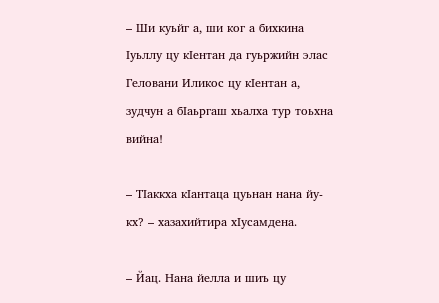– Ши куьйг а, ши ког а бихкина Iуьллу цу кIентан да гуьржийн элас Геловани Иликос цу кIентан а, зудчун а бIаьргаш хьалха тур тоьхна вийна!

– ТIаккха кIантаца цуьнан нана йу-кх? – хазахийтира хIусамдена.

– Йац. Нана йелла и шиъ цу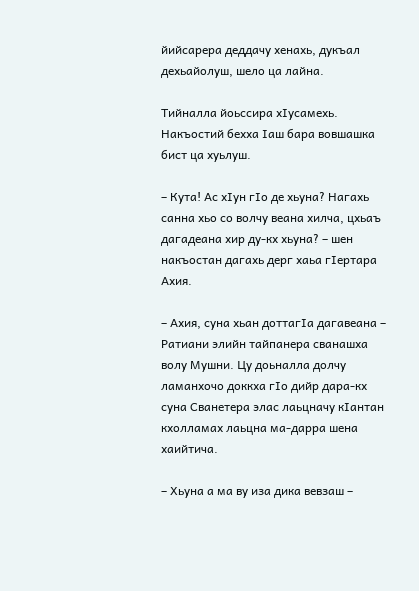йийсарера деддачу хенахь, дукъал дехьайолуш, шело ца лайна.

Тийналла йоьссира хIусамехь. Накъостий бехха Iаш бара вовшашка бист ца хуьлуш.

– Кута! Ас хIун гIо де хьуна? Нагахь санна хьо со волчу веана хилча, цхьаъ дагадеана хир ду-кх хьуна? – шен накъостан дагахь дерг хаьа гIертара Ахия.

– Ахия, суна хьан доттагIа дагавеана – Ратиани элийн тайпанера сванашха волу Мушни. Цу доьналла долчу ламанхочо доккха гIо дийр дара-кх суна Сванетера элас лаьцначу кIантан кхолламах лаьцна ма-дарра шена хаийтича.

– Хьуна а ма ву иза дика вевзаш –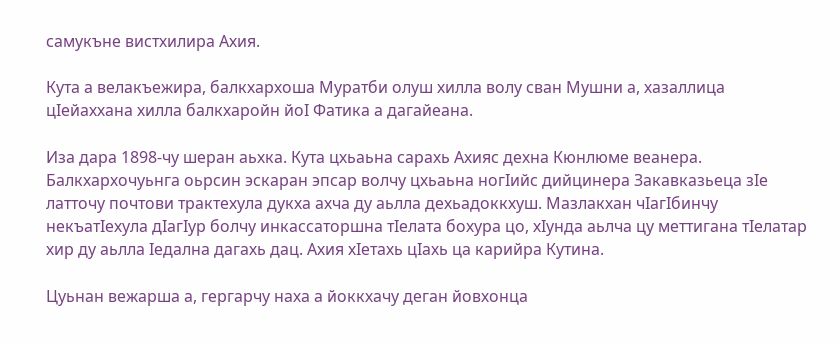самукъне вистхилира Ахия.

Кута а велакъежира, балкхархоша Муратби олуш хилла волу сван Мушни а, хазаллица цIейаххана хилла балкхаройн йоI Фатика а дагайеана.

Иза дара 1898-чу шеран аьхка. Кута цхьаьна сарахь Ахияс дехна Кюнлюме веанера. Балкхархочуьнга оьрсин эскаран эпсар волчу цхьаьна ногIийс дийцинера Закавказьеца зIе латточу почтови трактехула дукха ахча ду аьлла дехьадоккхуш. Мазлакхан чIагIбинчу некъатIехула дIагIур болчу инкассаторшна тIелата бохура цо, хIунда аьлча цу меттигана тIелатар хир ду аьлла Iедална дагахь дац. Ахия хIетахь цIахь ца карийра Кутина.

Цуьнан вежарша а, гергарчу наха а йоккхачу деган йовхонца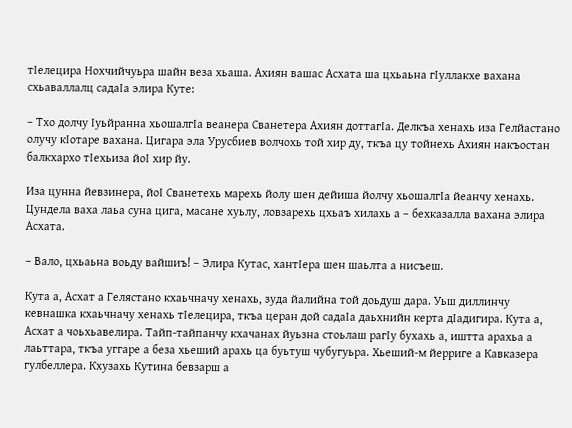тIелецира Нохчийчуьра шайн веза хьаша. Ахиян вашас Асхата ша цхьаьна гIуллакхе вахана схьаваллалц садаIа элира Куте:

– Тхо долчу Iуьйранна хьошалгIа веанера Сванетера Ахиян доттагIа. Делкъа хенахь иза Гелйастано олучу кIотаре вахана. Цигара эла Урусбиев волчохь той хир ду, ткъа цу тойнехь Ахиян накъостан балкхархо тIехьиза йоI хир йу.

Иза цунна йевзинера, йоI Сванетехь марехь йолу шен дейиша йолчу хьошалгIа йеанчу хенахь. Цундела ваха лаьа суна цига, масане хуьлу, ловзарехь цхьаъ хилахь а – бехказалла вахана элира Асхата.

– Вало, цхьаьна воьду вайшиъ! – Элира Кутас, хантIера шен шаьлта а нисъеш.

Кута а, Асхат а Гелястано кхаьчначу хенахь, зуда йалийна той доьдуш дара. Уьш диллинчу кевнашка кхаьчначу хенахь тIелецира, ткъа церан дой садаIа даьхнийн керта дIадигира. Кута а, Асхат а чоьхьавелира. Тайп-тайпанчу кхачанах йуьзна стоьлаш рагIу бухахь а, иштта арахьа а лаьттара, ткъа уггаре а беза хьеший арахь ца буьтуш чубугуьра. Хьеший-м йерриге а Кавказера гулбеллера. Кхузахь Кутина бевзарш а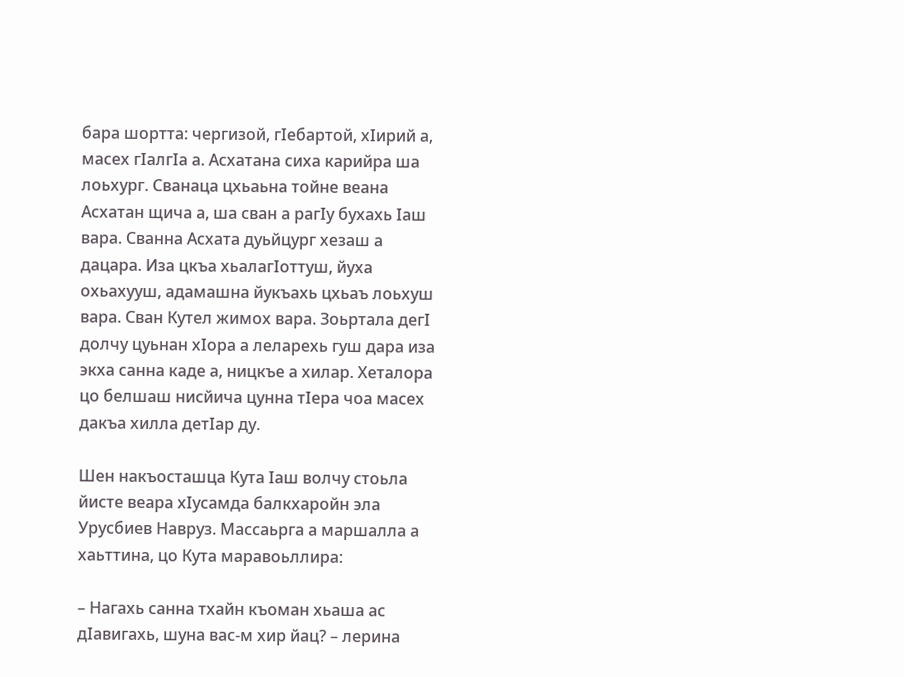бара шортта: чергизой, гIебартой, хIирий а, масех гIалгIа а. Асхатана сиха карийра ша лоьхург. Сванаца цхьаьна тойне веана Асхатан щича а, ша сван а рагIу бухахь Iаш вара. Сванна Асхата дуьйцург хезаш а дацара. Иза цкъа хьалагIоттуш, йуха охьахууш, адамашна йукъахь цхьаъ лоьхуш вара. Сван Кутел жимох вара. Зоьртала дегI долчу цуьнан хIора а леларехь гуш дара иза экха санна каде а, ницкъе а хилар. Хеталора цо белшаш нисйича цунна тIера чоа масех дакъа хилла детIар ду.

Шен накъосташца Кута Iаш волчу стоьла йисте веара хIусамда балкхаройн эла Урусбиев Навруз. Массаьрга а маршалла а хаьттина, цо Кута маравоьллира:

– Нагахь санна тхайн къоман хьаша ас дIавигахь, шуна вас-м хир йац? – лерина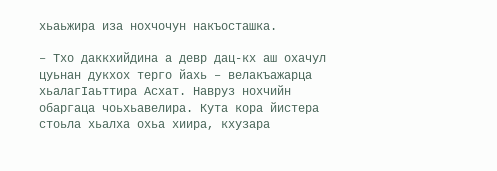хьаьжира иза нохчочун накъосташка.

– Тхо даккхийдина а девр дац-кх аш охачул цуьнан дукхох терго йахь – велакъажарца хьалагIаьттира Асхат. Навруз нохчийн обаргаца чоьхьавелира. Кута кора йистера стоьла хьалха охьа хиира, кхузара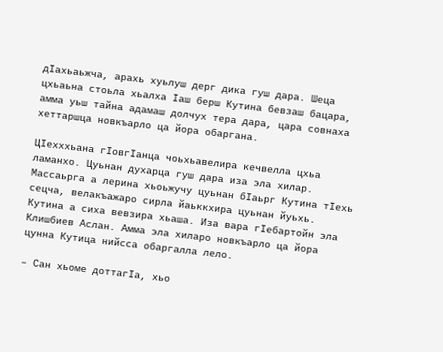дIахьаьжча, арахь хуьлуш дерг дика гуш дара. Шеца цхьаьна стоьла хьалха Iаш берш Кутина бевзаш бацара, амма уьш тайна адамаш долчух тера дара, цара совнаха хеттаршца новкъарло ца йора обаргана.

ЦIехххьана гIовгIанца чоьхьавелира кечвелла цхьа ламанхо. Цуьнан духарца гуш дара иза эла хилар. Массаьрга а лерина хьоьжучу цуьнан бIаьрг Кутина тIехь сецча, велакъажаро сирла йаьккхира цуьнан йуьхь. Кутина а сиха вевзира хьаша. Иза вара гIебартойн эла Клишбиев Аслан. Амма эла хиларо новкъарло ца йора цунна Кутица нийсса обаргалла лело.

– Сан хьоме доттагIа, хьо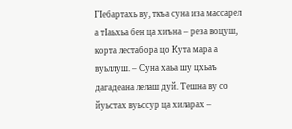ГIебартахь ву, ткъа суна иза массарел а тIаьхьа бен ца хиъна – реза воцуш, корта лестабора цо Кута мара а вуьллуш. – Суна хаьа шу цхьаъ дагадеана лелаш дуй. Тешна ву со йуьстах вуьссур ца хиларах –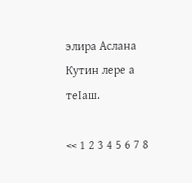элира Аслана Кутин лере а теIаш.

<< 1 2 3 4 5 6 7 8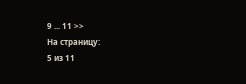9 ... 11 >>
На страницу:
5 из 11